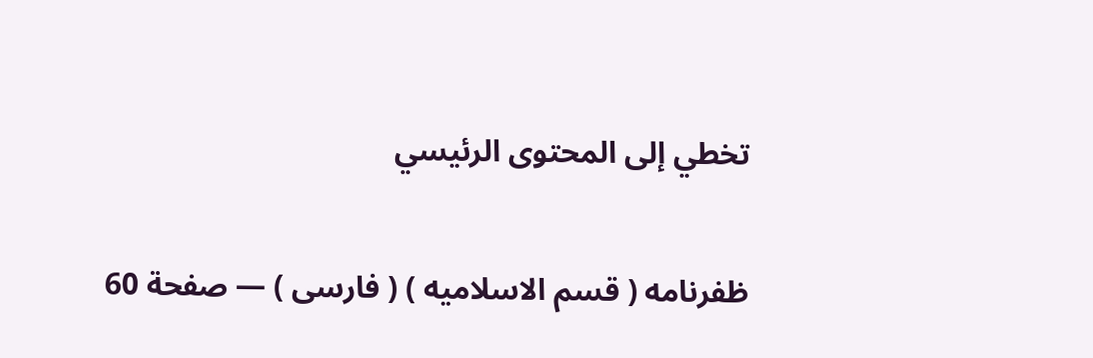تخطي إلى المحتوى الرئيسي

ظفرنامه ( قسم الاسلاميه ) ( فارسى ) — صفحة 60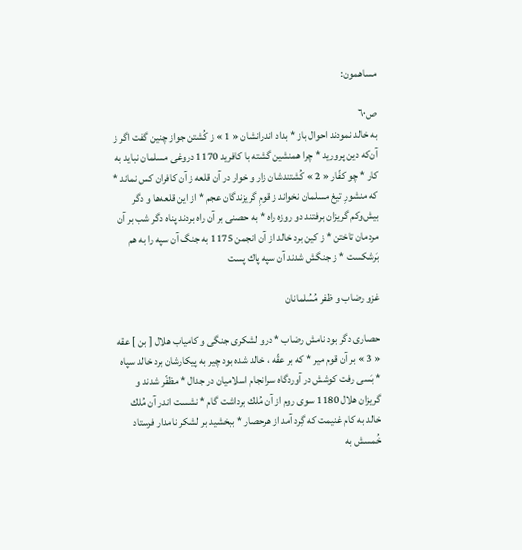مساهمون:

ص٦٠
به خالد نمودند احوال باز * بداد اندرانشان « 1 » ز كُشتن جواز چنين گفت اگر ز آن‌كه دين پروريد * چرا همنشين گشته با كافريد 1170 دروغى مسلمان نبايد به كار * چو كفّار « 2 » كُشتندشان زار و خوار در آن قلعه ز آن كافران كس نماند * كه منشورِ تيغ مسلمان نخواند ز قومِ گريزندگان عجم * از اين قلعه‌ها و دگر بيش‌وكم گريزان برفتند دو روزه راه * به حصنى بر آن راه بردند پناه دگر شب بر آن مردمان تاختن * ز كين برد خالد از آن انجمن 1175 به جنگ آن سپه را به هم بَرشكست * ز جنگش شدند آن سپه پاك پست

غزو رضاب و ظفر مُسُلمانان

حصارى دگر بود نامش رضاب * درو لشكرى جنگى و كامياب هلال [ بن ] عقه « 3 » بر آن قوم مير * كه بر عقّه ، خالد شده بود چير به پيكارشان برد خالد سپاه * بَسى رفت كوشش در آوردگاه سرانجام اسلاميان در جدال * مظفّر شدند و گريزان هلال 1180 سوى روم از آن مُلك برداشت گام * نشست اندر آن مُلك خالد به كام غنيمت كه گِرد آمد از هرحصار * ببخشيد بر لشكر نامدار فرستاد خُمسش به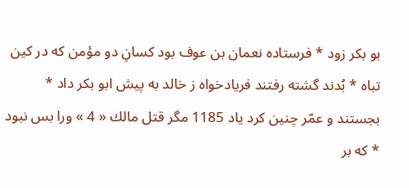بو بكر زود * فرستاده نعمان بن عوف بود كسانِ دو مؤمن كه در كين تباه * بُدند گشته رفتند فريادخواه ز خالد به پيش ابو بكر داد * بجستند و عمّر چنين كرد ياد 1185 مگر قتل مالك « 4 » ورا بس نبود * كه بر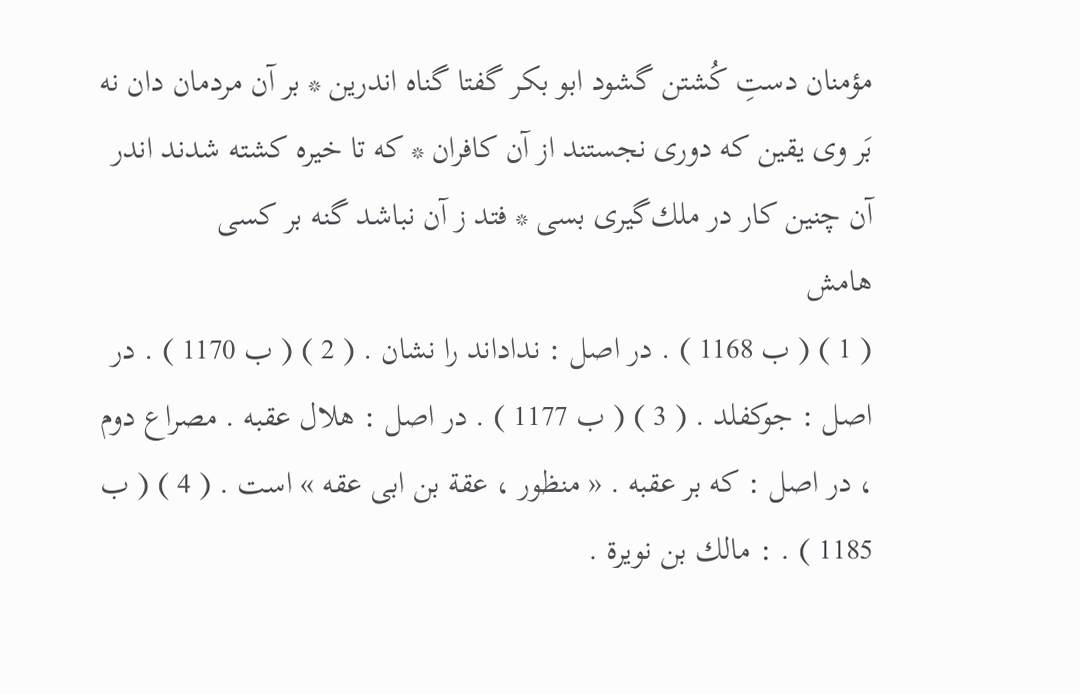مؤمنان دستِ كُشتن گشود ابو بكر گفتا گناه اندرين * بر آن مردمان دان نه بَر وى يقين كه دورى نجستند از آن كافران * كه تا خيره كشته شدند اندر آن چنين كار در ملك‌گيرى بسى * فتد ز آن نباشد گنه بر كسى
هامش
( 1 ) ( ب 1168 ) . در اصل : نداداند را نشان . ( 2 ) ( ب 1170 ) . در اصل : جوكفلد . ( 3 ) ( ب 1177 ) . در اصل : هلال عقبه . مصراع دوم ، در اصل : كه بر عقبه . « منظور ، عقة بن ابى عقه » است . ( 4 ) ( ب 1185 ) . : مالك بن نويرة .